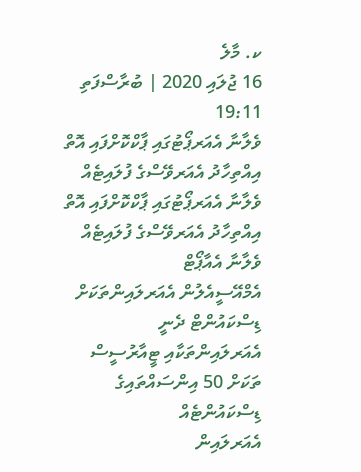ކ. މާލެ
16 ޖުލައި 2020 | ބުރާސްފަތި 19:11
ވެލާނާ އެއަރޕޯޓުގައި ޕާކްކޮށްފައި އޮތް އިއްތިހާދު އެއަރވޭސްގެ ފުލައިޓެއް
ވެލާނާ އެއަރޕޯޓުގައި ޕާކްކޮށްފައި އޮތް އިއްތިހާދު އެއަރވޭސްގެ ފުލައިޓެއް
ވެލާނާ އެއާޕޯޓް
އެމްއޭސީއެލުން އެއަރލައިންތަކަށް ޑިސްކައުންޓް ދެނީ
އެއަރލައިންތަކާއި ޓީއާރުސީސް ތަކަށް 50 އިންސައްތައިގެ ޑިސްކައުންޓެއް
އެއަރލައިން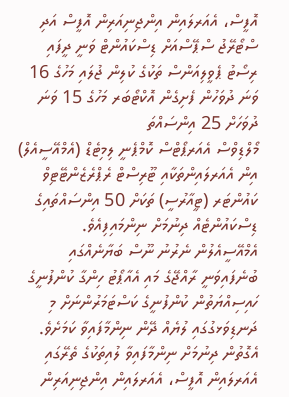އޮފީސް، އެއަރލައިން އިންޖިނިއަރިން އޮފީސް އަދި ސްޓޯރޭޖު ސްޕޭސްއަށް ޑިސްކައުންޓް ވަނީ ދީފައި
ރިސޯޓު ޕެވީލިއަންސް ތަކުގެ ކުލިން ޖުލައި މަހުގެ 16 ވަނަ ދުވަހުން ފެށިގެން އޮކްޓޯބަރ މަހުގެ 15 ވަނަ ދުވަހަށް 25 އިންސައްތަ
މޯލްޑިވްސް އެއަރޕޯޓްސް ކޮމްޕެނީ ލިމިޓެޑް (އެމްއޭސީއެލް) އިން އެއަރލައިންތަކާއި ޓޫރިސްޓް ރެޕްރެޒެންޓޭޓިވް ކައުންޓަރ (ޓީއާރުސީ) ތަކަށް 50 އިންސައްތައިގެ ޑިސްކައުންޓެއް ދިނުމަށް ނިންމައިފިއެވެ.
އެމްއޭސީއެލުން ނެރުނު ނޫސް ބަޔާނެއްގައި ބުނެފައިވަނީ ރާއްޖޭގެ މައި އެއާޕޯޓު ހިންގާ ކުންފުނީގެ ހައިސިއްޔަތުން ކުންފުނީގެ ކަސްޓަމަރުންނަށް މި ދަނޑިވަޅގުގައި ލުޔެއް ދޭން ނިންމާފައިވާ ކަމަށެވެ. އެގޮތުން ދިނުމަށް ނިންމާފައިވާ ލުއިތަކުގެ ތެރޭގައި އެއަރލައިން އޮފީސް، އެއަރލައިން އިންޖިނިއަރިން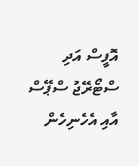އޮފީސް އަދި ސްޓޯރޭޖު ސްޕޭސް އާއި އެހެނިހެން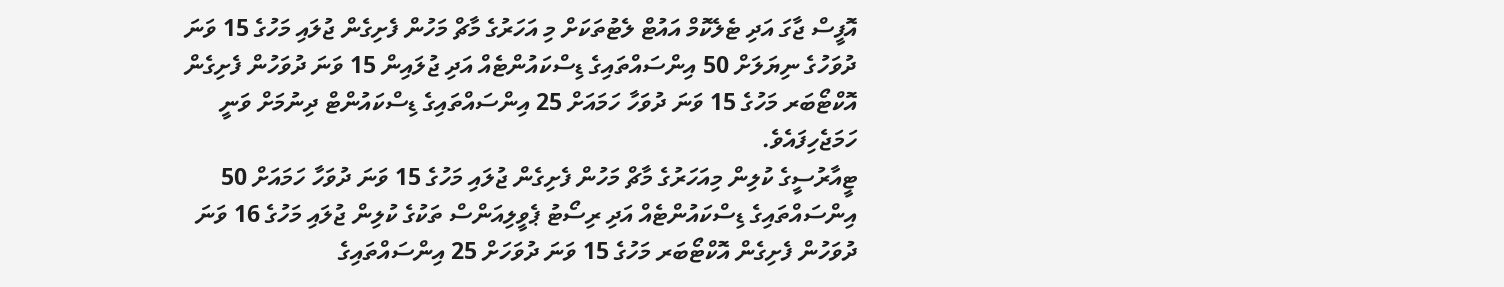އޮފީސް ޖާގަ އަދި ޓެލެކޮމް އައުޓް ލެޓުތަކަށް މި އަހަރުގެ މާޗް މަހުން ފެށިގެން ޖުލައި މަހުގެ 15 ވަނަ ދުވަހުގެ ނިޔަލަށް 50 އިންސައްތައިގެ ޑިސްކައުންޓެއް އަދި ޖުލައިން 15 ވަނަ ދުވަހުން ފެށިގެން އޮކްޓޯބަރ މަހުގެ 15 ވަނަ ދުވަހާ ހަމައަށް 25 އިންސައްތައިގެ ޑިސްކައުންޓް ދިނުމަށް ވަނީ ހަމަޖެހިފައެވެ.
ޓީއާރުސީގެ ކުލިން މިއަހަރުގެ މާޗް މަހުން ފެށިގެން ޖުލައި މަހުގެ 15 ވަނަ ދުވަހާ ހަމައަށް 50 އިންސައްތައިގެ ޑިސްކައުންޓެއް އަދި ރިސޯޓު ޕެވީލިއަންސް ތަކުގެ ކުލިން ޖުލައި މަހުގެ 16 ވަނަ ދުވަހުން ފެށިގެން އޮކްޓޯބަރ މަހުގެ 15 ވަނަ ދުވަހަށް 25 އިންސައްތައިގެ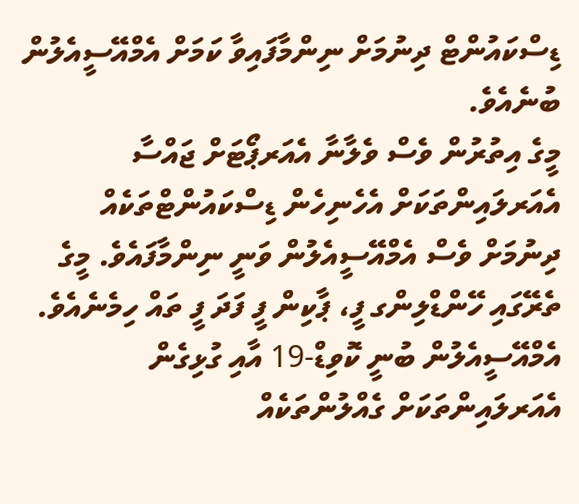ޑިސްކައުންޓް ދިނުމަށް ނިންމާފައިވާ ކަމަށް އެމްއޭސީއެލުން ބުނެއެވެ.
މީގެ އިތުރުން ވެސް ވެލާނާ އެއަރޕޯޓަށް ޖައްސާ އެއަރލައިންތަކަށް އެހެނިހެން ޑިސްކައުންޓްތަކެއް ދިނުމަށް ވެސް އެމްއޭސީއެލުން ވަނީ ނިންމާފައެވެ. މީގެ ތެރޭގައި ހޭންޑްލިންގ ފީ، ޕާކިން ފީ ފަދަ ފީ ތައް ހިމެނެއެވެ.
އެމްއޭސީއެލުން ބުނީ ކޮވިޑް-19 އާއި ގުޅިގެން އެއަރލައިންތަކަށް ގެއްލުންތަކެއް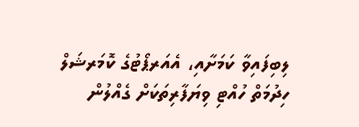ލިބިފައިވާ ކަމަށާއި، އެއަރޕޯޓުގެ ކޮމަރޝަލް ހިދުމަތް ހުއްޓި ވިޔަފާރިތަކަށް ގެއްލުން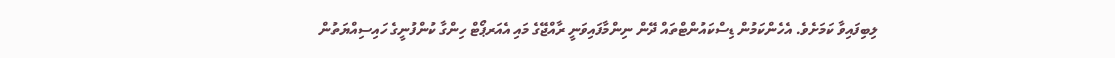ލިބިފައިވާ ކަމަށެވެ. އެހެންކަމުން ޑިސްކައުންޓްތައް ދޭން ނިންމާފައިވަނީ ރާއްޖޭގެ މައި އެއަރޕޯޓް ހިންގާ ކުންފުނީގެ ހައިސިއްޔަތުން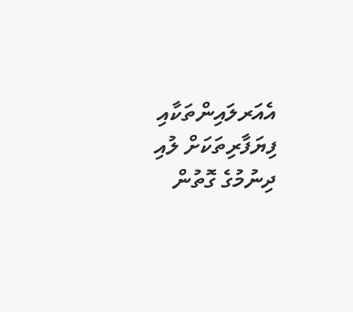އެއަރލައިންތަކާއި ފިޔަފާރިތަކަށް ލުއި ދިނުމުގެ ގޮތުން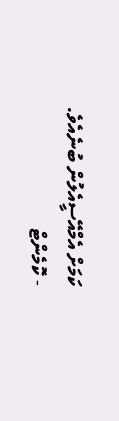ކަމަށް އެމްއޭސީއެލުން ބުނެއެވެ.
- ކޮމެންޓް